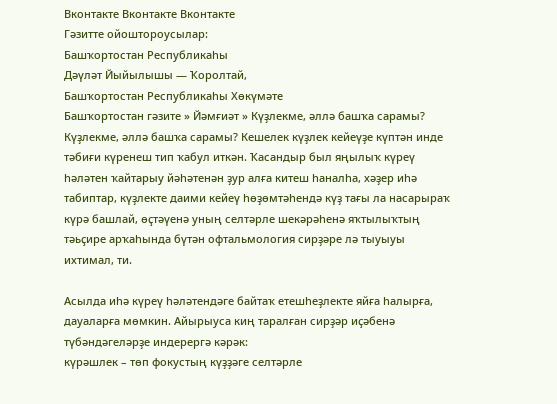Вконтакте Вконтакте Вконтакте
Гәзитте ойоштороусылар:
Башҡортостан Республикаһы
Дәүләт Йыйылышы — Ҡоролтай,
Башҡортостан Республикаһы Хөкүмәте
Башҡортостан гәзите » Йәмғиәт » Күҙлекме, әллә башҡа сарамы?
Күҙлекме, әллә башҡа сарамы? Кешелек күҙлек кейеүҙе күптән инде тәбиғи күренеш тип ҡабул иткән. Ҡасандыр был яңылыҡ күреү һәләтен ҡайтарыу йәһәтенән ҙур алға китеш һаналһа, хәҙер иһә табиптар, күҙлекте даими кейеү һөҙөмтәһендә күҙ тағы ла насарыраҡ күрә башлай, өҫтәүенә уның селтәрле шекәрәһенә яҡтылыҡтың тәьҫире арҡаһында бүтән офтальмология сирҙәре лә тыуыуы ихтимал, ти.

Асылда иһә күреү һәләтендәге байтаҡ етешһеҙлекте яйға һалырға, дауаларға мөмкин. Айырыуса киң таралған сирҙәр иҫәбенә түбәндәгеләрҙе индерергә кәрәк:
күрәшлек – төп фокустың күҙҙәге селтәрле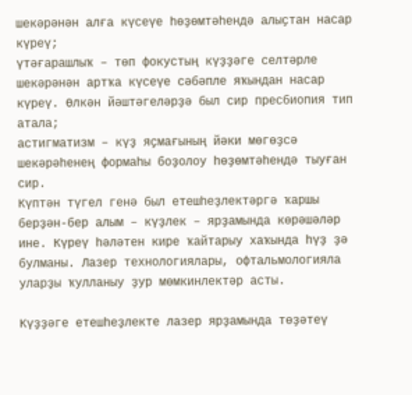шекәрәнән алға күсеүе һөҙөмтәһендә алыҫтан насар күреү;
үтәғарашлыҡ – төп фокустың күҙҙәге селтәрле шекәрәнән артҡа күсеүе сәбәпле яҡындан насар күреү. Өлкән йәштәгеләрҙә был сир пресбиопия тип атала;
астигматизм – күҙ яҫмағының йәки мөгөҙсә шекәрәһенең формаһы боҙолоу һөҙөмтәһендә тыуған сир.
Күптән түгел генә был етешһеҙлектәргә ҡаршы берҙән-бер алым – күҙлек – ярҙамында көрәшәләр ине. Күреү һәләтен кире ҡайтарыу хаҡында һүҙ ҙә булманы. Лазер технологиялары, офтальмологияла уларҙы ҡулланыу ҙур мөмкинлектәр асты.

Күҙҙәге етешһеҙлекте лазер ярҙамында төҙәтеү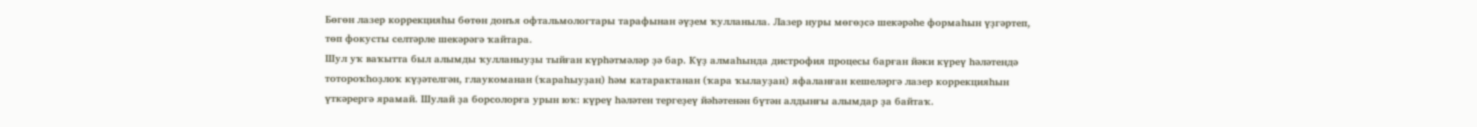Бөгөн лазер коррекцияһы бөтөн донъя офтальмологтары тарафынан әүҙем ҡулланыла. Лазер нуры мөгөҙсә шекәрәһе формаһын үҙгәртеп, төп фокусты селтәрле шекәрәгә ҡайтара.
Шул уҡ ваҡытта был алымды ҡулланыуҙы тыйған күрһәтмәләр ҙә бар. Күҙ алмаһында дистрофия процесы барған йәки күреү һәләтендә тотороҡһоҙлоҡ күҙәтелгән, глаукоманан (ҡараһыуҙан) һәм катарактанан (ҡара ҡылауҙан) яфаланған кешеләргә лазер коррекцияһын үткәрергә ярамай. Шулай ҙа борсолорға урын юҡ: күреү һәләтен тергеҙеү йәһәтенән бүтән алдынғы алымдар ҙа байтаҡ.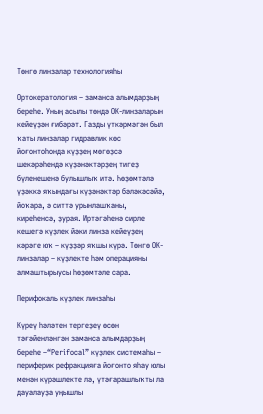Төнгө линзалар технологияһы

Ортокератология – заманса алымдарҙың береһе. Уның асылы төндә ОК-линзаларын кейеүҙән ғибәрәт. Газды үткәрмәгән был ҡаты линзалар гидравлик көс йоғонтоһонда күҙҙең мөгөҙсә шекәрәһендә күҙәнәктәрҙең тигеҙ бүленешенә булышлыҡ итә. Һөҙөмтәлә үҙәккә яҡындағы күҙәнәктәр бәләкәсәйә, йоҡара, ә ситтә урынлашҡаны, киреһенсә, ҙурая. Иртәгәһенә сирле кешегә күҙлек йәки линза кейеүҙең кәрәге юҡ – күҙҙәр яҡшы күрә. Төнгө ОК-линзалар – күҙлекте һәм операцияны алмаштырыусы һөҙөмтәле сара.

Перифокаль күҙлек линзаһы

Күреү һәләтен тергеҙеү өсөн тәғәйенләнгән заманса алымдарҙың береһе –“Perifocal” күҙлек системаһы – периферик рефракцияға йоғонто яһау юлы менән күрәшлекте лә, үтәғарашлыҡты ла дауалауҙа уңышлы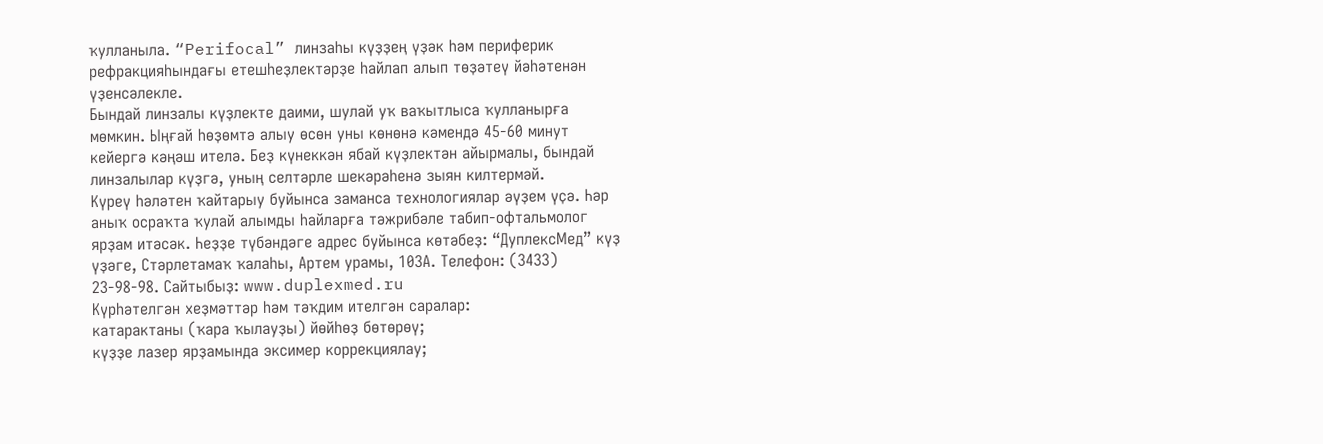ҡулланыла. “Perifocal” линзаһы күҙҙең үҙәк һәм периферик рефракцияһындағы етешһеҙлектәрҙе һайлап алып төҙәтеү йәһәтенән үҙенсәлекле.
Бындай линзалы күҙлекте даими, шулай уҡ ваҡытлыса ҡулланырға мөмкин. Ыңғай һөҙөмтә алыу өсөн уны көнөнә кәмендә 45-60 минут кейергә кәңәш ителә. Беҙ күнеккән ябай күҙлектән айырмалы, бындай линзалылар күҙгә, уның селтәрле шекәрәһенә зыян килтермәй.
Күреү һәләтен ҡайтарыу буйынса заманса технологиялар әүҙем үҫә. Һәр аныҡ осраҡта ҡулай алымды һайларға тәжрибәле табип-офтальмолог ярҙам итәсәк. Һеҙҙе түбәндәге адрес буйынса көтәбеҙ: “ДуплексМед” күҙ үҙәге, Стәрлетамаҡ ҡалаһы, Артем урамы, 103А. Телефон: (3433) 23-98-98. Сайтыбыҙ: www.duplexmed.ru
Күрһәтелгән хеҙмәттәр һәм тәҡдим ителгән саралар:
катарактаны (ҡара ҡылауҙы) йөйһөҙ бөтөрөү;
күҙҙе лазер ярҙамында эксимер коррекциялау;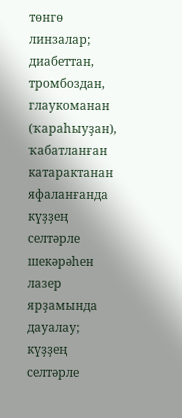төнгө линзалар;
диабеттан, тромбоздан, глаукоманан (ҡараһыуҙан), ҡабатланған катарактанан яфаланғанда күҙҙең селтәрле шекәрәһен лазер ярҙамында дауалау;
күҙҙең селтәрле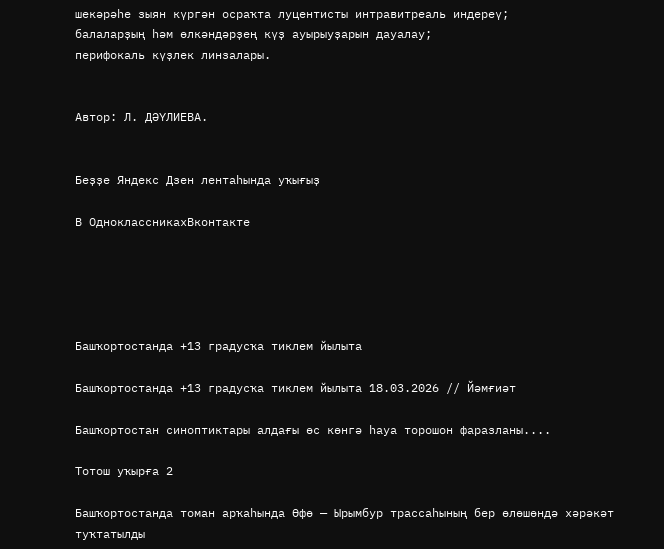шекәрәһе зыян күргән осраҡта луцентисты интравитреаль индереү;
балаларҙың һәм өлкәндәрҙең күҙ ауырыуҙарын дауалау;
перифокаль күҙлек линзалары.


Автор: Л. ДӘҮЛИЕВА.


Беҙҙе Яндекс Дзен лентаһында уҡығыҙ

В ОдноклассникахВконтакте





Башҡортостанда +13 градусҡа тиклем йылыта

Башҡортостанда +13 градусҡа тиклем йылыта 18.03.2026 // Йәмғиәт

Башҡортостан синоптиктары алдағы өс көнгә һауа торошон фаразланы....

Тотош уҡырға 2

Башҡортостанда томан арҡаһында Өфө — Ырымбур трассаһының бер өлөшөндә хәрәкәт туҡтатылды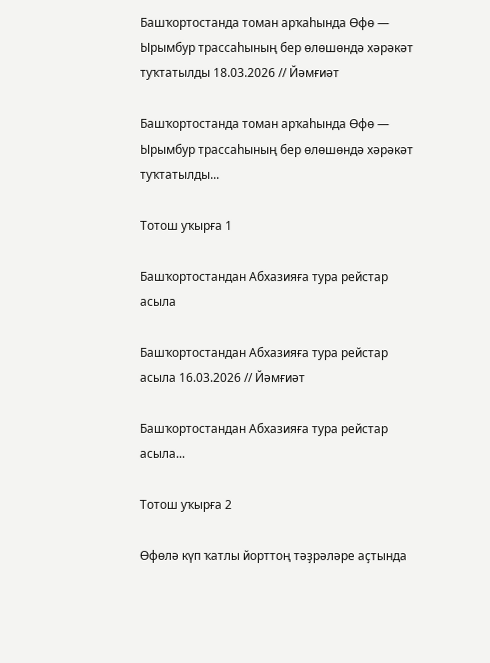Башҡортостанда томан арҡаһында Өфө — Ырымбур трассаһының бер өлөшөндә хәрәкәт туҡтатылды 18.03.2026 // Йәмғиәт

Башҡортостанда томан арҡаһында Өфө — Ырымбур трассаһының бер өлөшөндә хәрәкәт туҡтатылды...

Тотош уҡырға 1

Башҡортостандан Абхазияға тура рейстар асыла

Башҡортостандан Абхазияға тура рейстар асыла 16.03.2026 // Йәмғиәт

Башҡортостандан Абхазияға тура рейстар асыла...

Тотош уҡырға 2

Өфөлә күп ҡатлы йорттоң тәҙрәләре аҫтында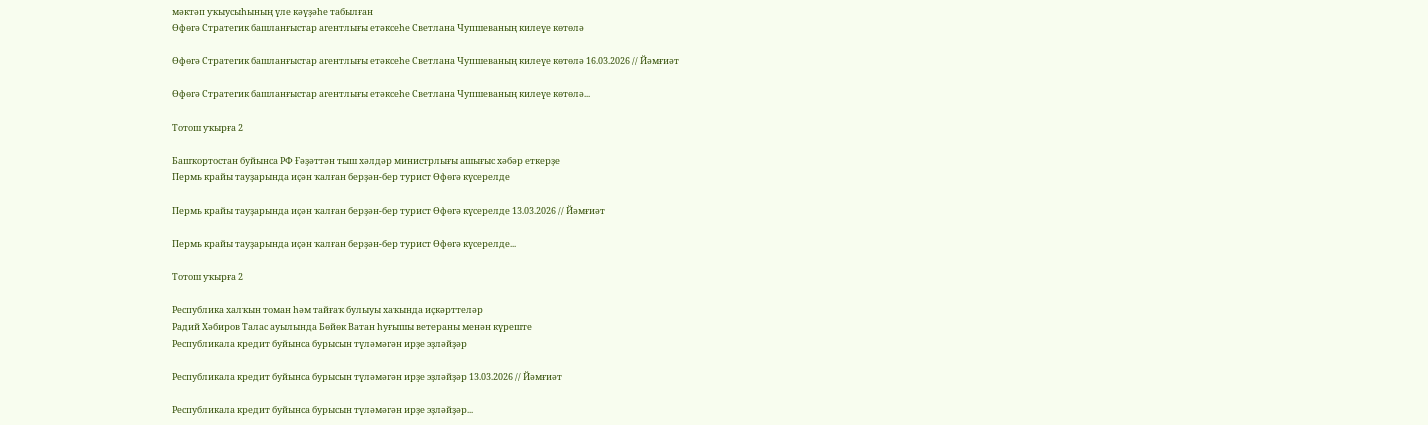мәктәп уҡыусыһының үле кәүҙәһе табылған
Өфөгә Стратегик башланғыстар агентлығы етәксеһе Светлана Чупшеваның килеүе көтөлә

Өфөгә Стратегик башланғыстар агентлығы етәксеһе Светлана Чупшеваның килеүе көтөлә 16.03.2026 // Йәмғиәт

Өфөгә Стратегик башланғыстар агентлығы етәксеһе Светлана Чупшеваның килеүе көтөлә...

Тотош уҡырға 2

Башҡортостан буйынса РФ Ғәҙәттән тыш хәлдәр министрлығы ашығыс хәбәр еткерҙе
Пермь крайы тауҙарында иҫән ҡалған берҙән-бер турист Өфөгә күсерелде

Пермь крайы тауҙарында иҫән ҡалған берҙән-бер турист Өфөгә күсерелде 13.03.2026 // Йәмғиәт

Пермь крайы тауҙарында иҫән ҡалған берҙән-бер турист Өфөгә күсерелде...

Тотош уҡырға 2

Республика халҡын томан һәм тайғаҡ булыуы хаҡында иҫкәрттеләр
Радий Хәбиров Талас ауылында Бөйөк Ватан һуғышы ветераны менән күреште
Республикала кредит буйынса бурысын түләмәгән ирҙе эҙләйҙәр

Республикала кредит буйынса бурысын түләмәгән ирҙе эҙләйҙәр 13.03.2026 // Йәмғиәт

Республикала кредит буйынса бурысын түләмәгән ирҙе эҙләйҙәр...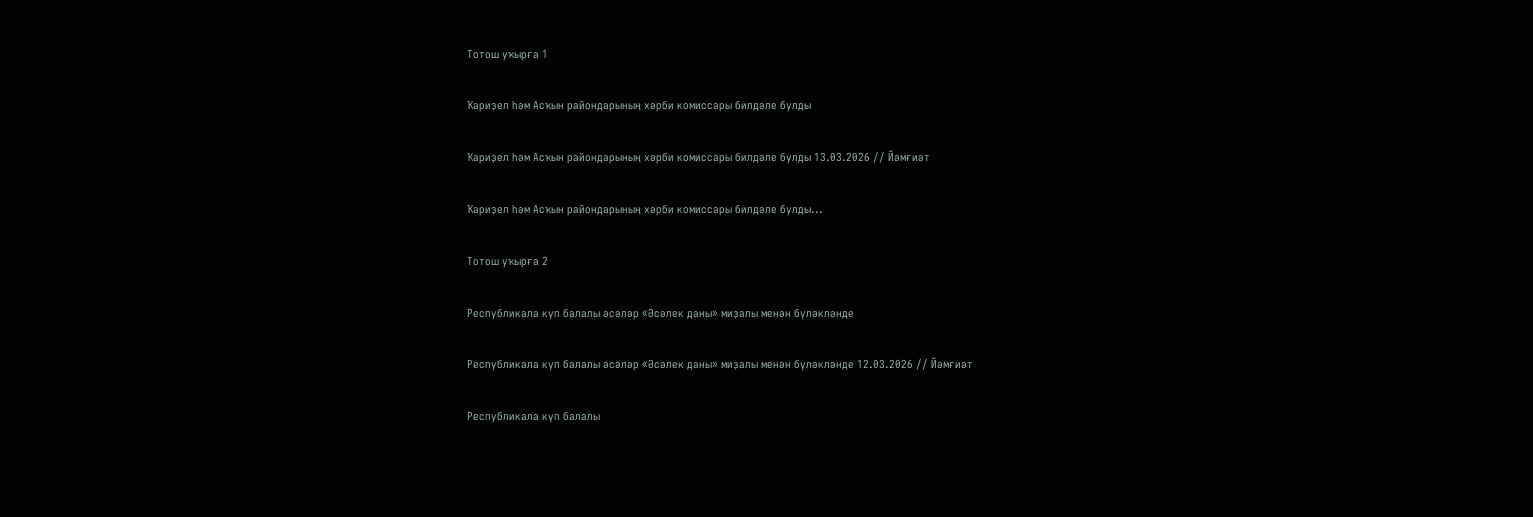Тотош уҡырға 1

Ҡариҙел һәм Асҡын райондарының хәрби комиссары билдәле булды

Ҡариҙел һәм Асҡын райондарының хәрби комиссары билдәле булды 13.03.2026 // Йәмғиәт

Ҡариҙел һәм Асҡын райондарының хәрби комиссары билдәле булды...

Тотош уҡырға 2

Республикала күп балалы әсәләр «Әсәлек даны» миҙалы менән бүләкләнде

Республикала күп балалы әсәләр «Әсәлек даны» миҙалы менән бүләкләнде 12.03.2026 // Йәмғиәт

Республикала күп балалы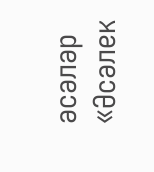әсәләр «Әсәлек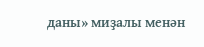даны» миҙалы менән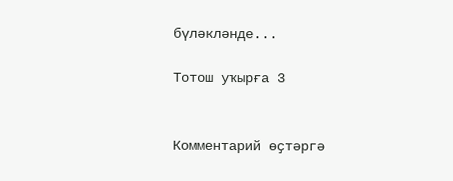бүләкләнде...

Тотош уҡырға 3


Комментарий өҫтәргә